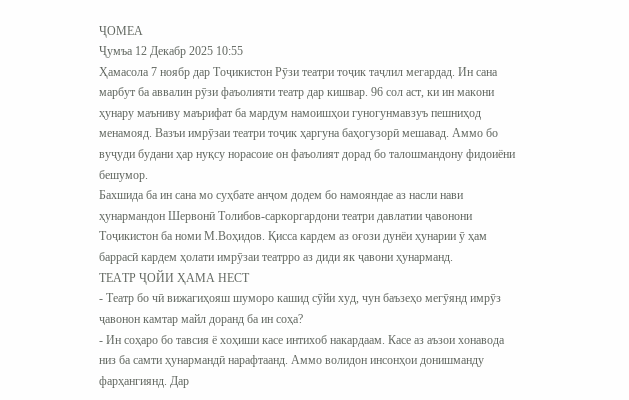ҶОМЕА
Ҷумъа 12 Декабр 2025 10:55
Ҳамасола 7 ноябр дар Тоҷикистон Рӯзи театри тоҷик таҷлил мегардад. Ин сана марбут ба аввалин рӯзи фаъолияти театр дар кишвар. 96 сол аст, ки ин макони ҳунару маъниву маърифат ба мардум намоишҳои гуногунмавзуъ пешниҳод менамояд. Вазъи имрӯзаи театри тоҷик ҳаргуна баҳогузорӣ мешавад. Аммо бо вуҷуди будани ҳар нуқсу норасоие он фаъолият дорад бо талошмандону фидоиёни бешумор.
Бахшида ба ин сана мо суҳбате анҷом додем бо намояндае аз насли нави ҳунармандон Шервонӣ Толибов-саркоргардони театри давлатии ҷавонони Тоҷикистон ба номи М.Воҳидов. Қисса кардем аз оғози дунёи ҳунарии ӯ ҳам баррасӣ кардем ҳолати имрӯзаи театрро аз диди як ҷавони ҳунарманд.
ТЕАТР ҶОЙИ ҲАМА НЕСТ
- Театр бо чӣ вижагиҳояш шуморо кашид сӯйи худ, чун баъзеҳо мегӯянд имрӯз ҷавонон камтар майл доранд ба ин соҳа?
- Ин соҳаро бо тавсия ё хоҳиши касе интихоб накардаам. Касе аз аъзои хонавода низ ба самти ҳунармандӣ нарафтаанд. Аммо волидон инсонҳои донишманду фарҳангиянд. Дар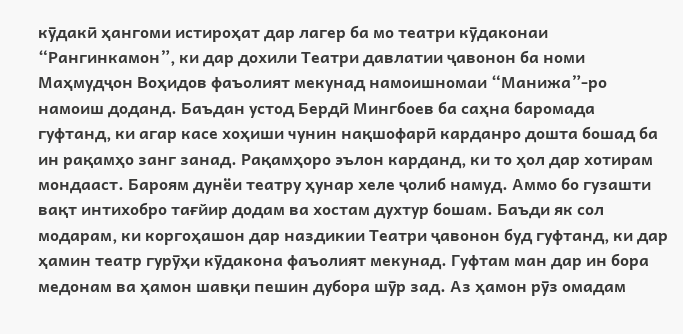кӯдакӣ ҳангоми истироҳат дар лагер ба мо театри кӯдаконаи “Рангинкамон”, ки дар дохили Театри давлатии ҷавонон ба номи Маҳмудҷон Воҳидов фаъолият мекунад намоишномаи “Манижа”-ро намоиш доданд. Баъдан устод Бердӣ Мингбоев ба саҳна баромада гуфтанд, ки агар касе хоҳиши чунин нақшофарӣ карданро дошта бошад ба ин рақамҳо занг занад. Рақамҳоро эълон карданд, ки то ҳол дар хотирам мондааст. Бароям дунёи театру ҳунар хеле ҷолиб намуд. Аммо бо гузашти вақт интихобро тағйир додам ва хостам духтур бошам. Баъди як сол модарам, ки коргоҳашон дар наздикии Театри ҷавонон буд гуфтанд, ки дар ҳамин театр гурӯҳи кӯдакона фаъолият мекунад. Гуфтам ман дар ин бора медонам ва ҳамон шавқи пешин дубора шӯр зад. Аз ҳамон рӯз омадам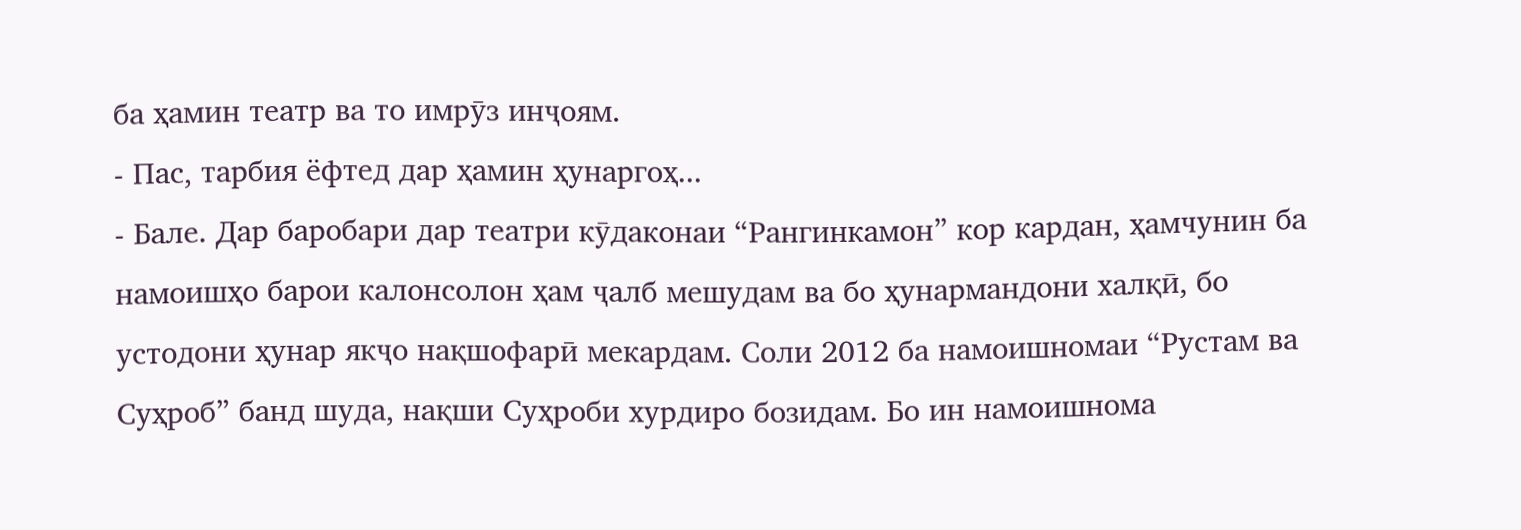ба ҳамин театр ва то имрӯз инҷоям.
- Пас, тарбия ёфтед дар ҳамин ҳунаргоҳ...
- Бале. Дар баробари дар театри кӯдаконаи “Рангинкамон” кор кардан, ҳамчунин ба намоишҳо барои калонсолон ҳам ҷалб мешудам ва бо ҳунармандони халқӣ, бо устодони ҳунар якҷо нақшофарӣ мекардам. Соли 2012 ба намоишномаи “Рустам ва Суҳроб” банд шуда, нақши Суҳроби хурдиро бозидам. Бо ин намоишнома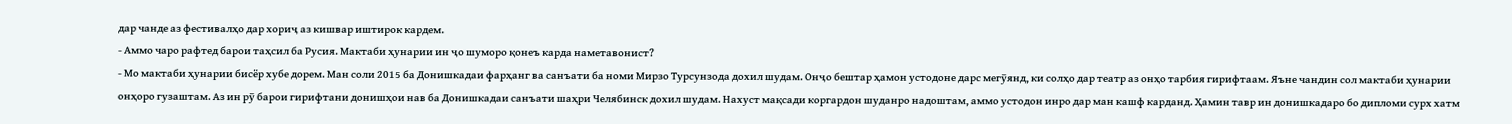дар чанде аз фестивалҳо дар хориҷ аз кишвар иштирок кардем.
- Аммо чаро рафтед барои таҳсил ба Русия. Мактаби ҳунарии ин ҷо шуморо қонеъ карда наметавонист?
- Мо мактаби ҳунарии бисёр хубе дорем. Ман соли 2015 ба Донишкадаи фарҳанг ва санъати ба номи Мирзо Турсунзода дохил шудам. Онҷо бештар ҳамон устодоне дарс мегӯянд, ки солҳо дар театр аз онҳо тарбия гирифтаам. Яъне чандин сол мактаби ҳунарии онҳоро гузаштам. Аз ин рӯ барои гирифтани донишҳои нав ба Донишкадаи санъати шаҳри Челябинск дохил шудам. Нахуст мақсади коргардон шуданро надоштам, аммо устодон инро дар ман кашф карданд. Ҳамин тавр ин донишкадаро бо дипломи сурх хатм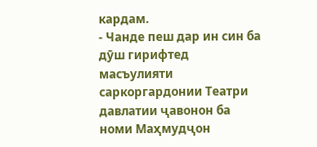кардам.
- Чанде пеш дар ин син ба дӯш гирифтед масъулияти саркоргардонии Театри давлатии ҷавонон ба номи Маҳмудҷон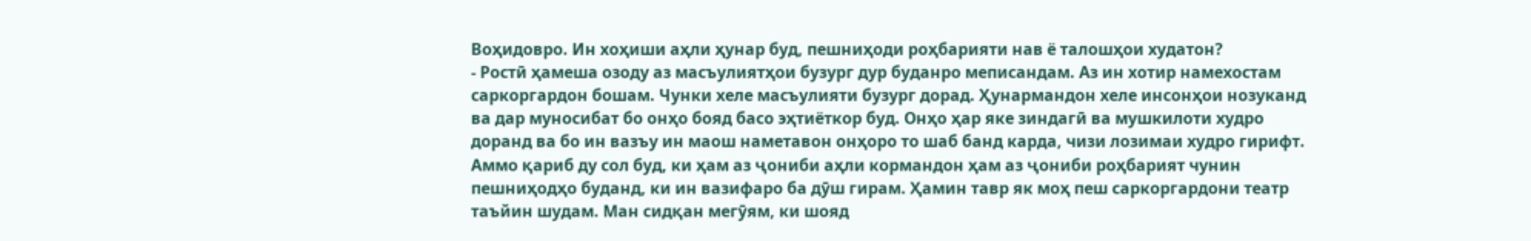Воҳидовро. Ин хоҳиши аҳли ҳунар буд, пешниҳоди роҳбарияти нав ё талошҳои худатон?
- Ростӣ ҳамеша озоду аз масъулиятҳои бузург дур буданро меписандам. Аз ин хотир намехостам саркоргардон бошам. Чунки хеле масъулияти бузург дорад. Ҳунармандон хеле инсонҳои нозуканд ва дар муносибат бо онҳо бояд басо эҳтиёткор буд. Онҳо ҳар яке зиндагӣ ва мушкилоти худро доранд ва бо ин вазъу ин маош наметавон онҳоро то шаб банд карда, чизи лозимаи худро гирифт. Аммо қариб ду сол буд, ки ҳам аз ҷониби аҳли кормандон ҳам аз ҷониби роҳбарият чунин пешниҳодҳо буданд, ки ин вазифаро ба дӯш гирам. Ҳамин тавр як моҳ пеш саркоргардони театр таъйин шудам. Ман сидқан мегӯям, ки шояд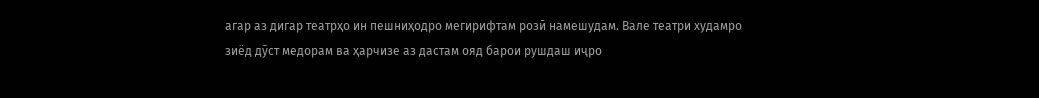агар аз дигар театрҳо ин пешниҳодро мегирифтам розӣ намешудам. Вале театри худамро зиёд дӯст медорам ва ҳарчизе аз дастам ояд барои рушдаш иҷро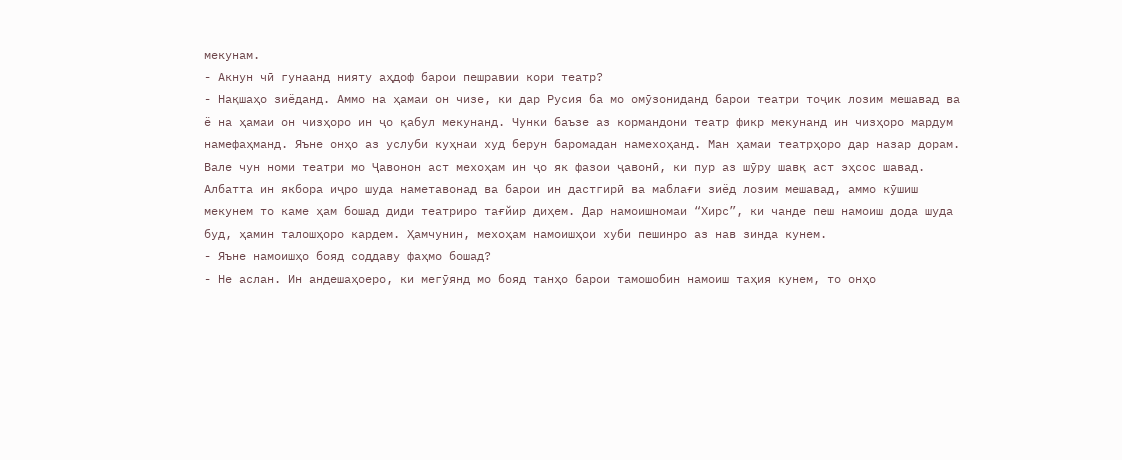мекунам.
- Акнун чӣ гунаанд нияту аҳдоф барои пешравии кори театр?
- Нақшаҳо зиёданд. Аммо на ҳамаи он чизе, ки дар Русия ба мо омӯзониданд барои театри тоҷик лозим мешавад ва ё на ҳамаи он чизҳоро ин ҷо қабул мекунанд. Чунки баъзе аз кормандони театр фикр мекунанд ин чизҳоро мардум намефаҳманд. Яъне онҳо аз услуби куҳнаи худ берун баромадан намехоҳанд. Ман ҳамаи театрҳоро дар назар дорам. Вале чун номи театри мо Ҷавонон аст мехоҳам ин ҷо як фазои ҷавонӣ, ки пур аз шӯру шавқ аст эҳсос шавад. Албатта ин якбора иҷро шуда наметавонад ва барои ин дастгирӣ ва маблағи зиёд лозим мешавад, аммо кӯшиш мекунем то каме ҳам бошад диди театриро тағйир диҳем. Дар намоишномаи “Хирс”, ки чанде пеш намоиш дода шуда буд, ҳамин талошҳоро кардем. Ҳамчунин, мехоҳам намоишҳои хуби пешинро аз нав зинда кунем.
- Яъне намоишҳо бояд соддаву фаҳмо бошад?
- Не аслан. Ин андешаҳоеро, ки мегӯянд мо бояд танҳо барои тамошобин намоиш таҳия кунем, то онҳо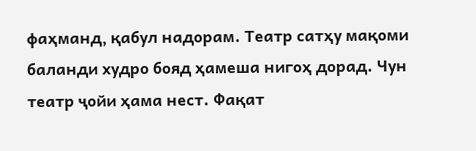фаҳманд, қабул надорам. Театр сатҳу мақоми баланди худро бояд ҳамеша нигоҳ дорад. Чун театр ҷойи ҳама нест. Фақат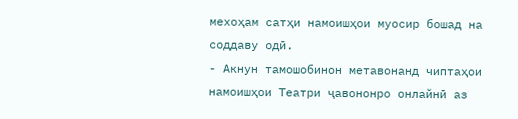мехоҳам сатҳи намоишҳои муосир бошад на соддаву одӣ.
- Акнун тамошобинон метавонанд чиптаҳои намоишҳои Театри ҷавононро онлайнӣ аз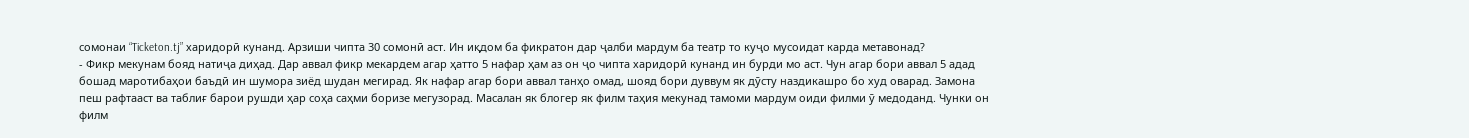сомонаи “Ticketon.tj” харидорӣ кунанд. Арзиши чипта 30 сомонӣ аст. Ин иқдом ба фикратон дар ҷалби мардум ба театр то куҷо мусоидат карда метавонад?
- Фикр мекунам бояд натиҷа диҳад. Дар аввал фикр мекардем агар ҳатто 5 нафар ҳам аз он ҷо чипта харидорӣ кунанд ин бурди мо аст. Чун агар бори аввал 5 адад бошад маротибаҳои баъдӣ ин шумора зиёд шудан мегирад. Як нафар агар бори аввал танҳо омад, шояд бори дуввум як дӯсту наздикашро бо худ оварад. Замона пеш рафтааст ва таблиғ барои рушди ҳар соҳа саҳми боризе мегузорад. Масалан як блогер як филм таҳия мекунад тамоми мардум оиди филми ӯ медоданд. Чунки он филм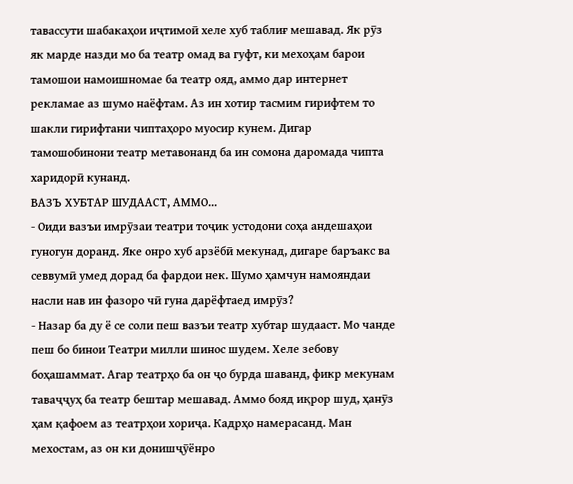тавассути шабакаҳои иҷтимоӣ хеле хуб таблиғ мешавад. Як рӯз як марде назди мо ба театр омад ва гуфт, ки мехоҳам барои тамошои намоишномае ба театр ояд, аммо дар интернет рекламае аз шумо наёфтам. Аз ин хотир тасмим гирифтем то шакли гирифтани чиптаҳоро муосир кунем. Дигар тамошобинони театр метавонанд ба ин сомона даромада чипта харидорӣ кунанд.
ВАЗЪ ХУБТАР ШУДААСТ, АММО...
- Оиди вазъи имрӯзаи театри тоҷик устодони соҳа андешаҳои гуногун доранд. Яке онро хуб арзёбӣ мекунад, дигаре баръакс ва севвумӣ умед дорад ба фардои нек. Шумо ҳамчун намояндаи насли нав ин фазоро чӣ гуна дарёфтаед имрӯз?
- Назар ба ду ё се соли пеш вазъи театр хубтар шудааст. Мо чанде пеш бо бинои Театри милли шинос шудем. Хеле зебову боҳашаммат. Агар театрҳо ба он ҷо бурда шаванд, фикр мекунам таваҷҷуҳ ба театр бештар мешавад. Аммо бояд иқрор шуд, ҳанӯз ҳам қафоем аз театрҳои хориҷа. Кадрҳо намерасанд. Ман мехостам, аз он ки донишҷӯёнро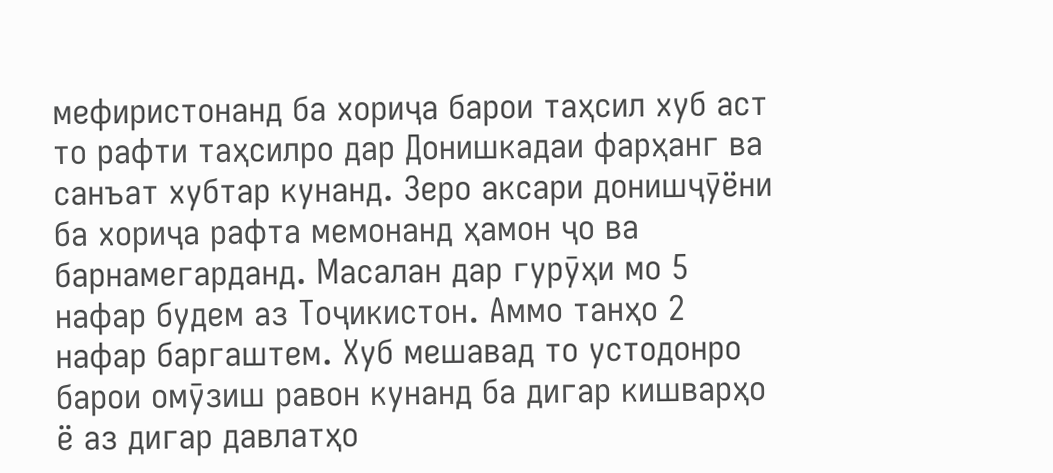мефиристонанд ба хориҷа барои таҳсил хуб аст то рафти таҳсилро дар Донишкадаи фарҳанг ва санъат хубтар кунанд. Зеро аксари донишҷӯёни ба хориҷа рафта мемонанд ҳамон ҷо ва барнамегарданд. Масалан дар гурӯҳи мо 5 нафар будем аз Тоҷикистон. Аммо танҳо 2 нафар баргаштем. Хуб мешавад то устодонро барои омӯзиш равон кунанд ба дигар кишварҳо ё аз дигар давлатҳо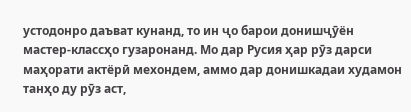устодонро даъват кунанд, то ин ҷо барои донишҷӯён мастер-классҳо гузаронанд. Мо дар Русия ҳар рӯз дарси маҳорати актёрӣ мехондем, аммо дар донишкадаи худамон танҳо ду рӯз аст,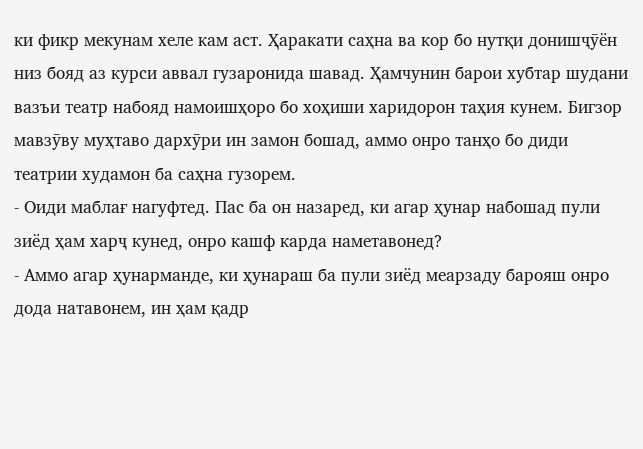ки фикр мекунам хеле кам аст. Ҳаракати саҳна ва кор бо нутқи донишҷӯён низ бояд аз курси аввал гузаронида шавад. Ҳамчунин барои хубтар шудани вазъи театр набояд намоишҳоро бо хоҳиши харидорон таҳия кунем. Бигзор мавзӯву муҳтаво дархӯри ин замон бошад, аммо онро танҳо бо диди театрии худамон ба саҳна гузорем.
- Оиди маблағ нагуфтед. Пас ба он назаред, ки агар ҳунар набошад пули зиёд ҳам харҷ кунед, онро кашф карда наметавонед?
- Аммо агар ҳунарманде, ки ҳунараш ба пули зиёд меарзаду барояш онро дода натавонем, ин ҳам қадр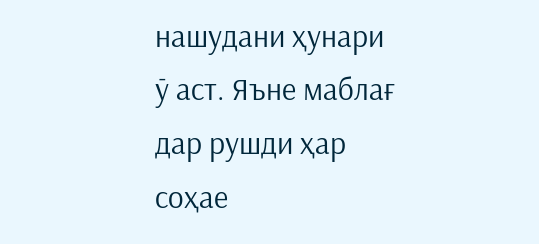нашудани ҳунари ӯ аст. Яъне маблағ дар рушди ҳар соҳае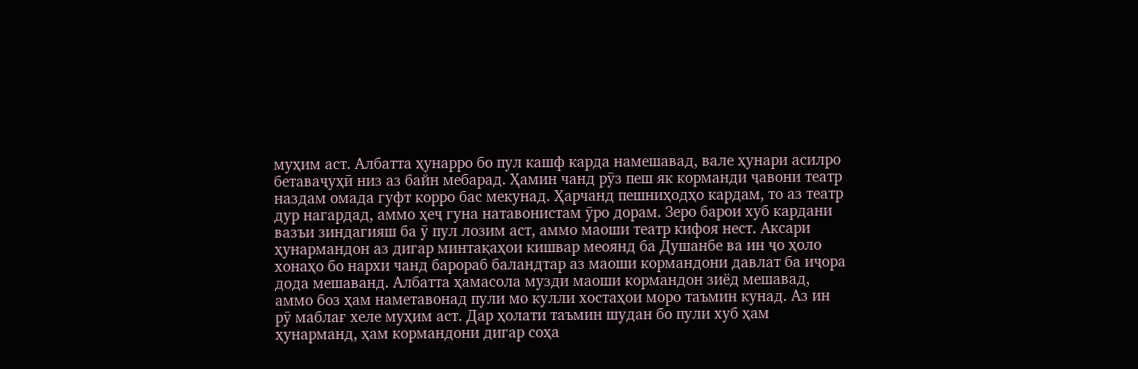муҳим аст. Албатта ҳунарро бо пул кашф карда намешавад, вале ҳунари асилро бетаваҷуҳӣ низ аз байн мебарад. Ҳамин чанд рӯз пеш як корманди ҷавони театр наздам омада гуфт корро бас мекунад. Ҳарчанд пешниҳодҳо кардам, то аз театр дур нагардад, аммо ҳеҷ гуна натавонистам ӯро дорам. Зеро барои хуб кардани вазъи зиндагияш ба ӯ пул лозим аст, аммо маоши театр кифоя нест. Аксари ҳунармандон аз дигар минтақаҳои кишвар меоянд ба Душанбе ва ин ҷо ҳоло хонаҳо бо нархи чанд барораб баландтар аз маоши кормандони давлат ба иҷора дода мешаванд. Албатта ҳамасола музди маоши кормандон зиёд мешавад, аммо боз ҳам наметавонад пули мо кулли хостаҳои моро таъмин кунад. Аз ин рӯ маблағ хеле муҳим аст. Дар ҳолати таъмин шудан бо пули хуб ҳам ҳунарманд, ҳам кормандони дигар соҳа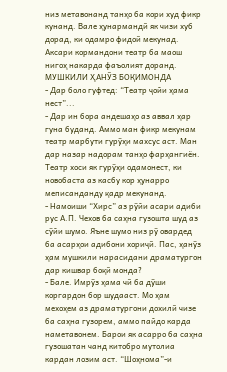низ метавонанд танҳо ба кори худ фикр кунанд. Вале ҳунармандӣ як чизи хуб дорад, ки одамро фидоӣ мекунад. Аксари кормандони театр ба маош нигоҳ накарда фаъолият доранд.
МУШКИЛИ ҲАНӮЗ БОҚИМОНДА
- Дар боло гуфтед: “Театр ҷойи ҳама нест”...
- Дар ин бора андешаҳо аз аввал ҳар гуна буданд. Аммо ман фикр мекунам театр марбути гурӯҳи махсус аст. Ман дар назар надорам танҳо фарҳангиён. Театр хоси як гурӯҳи одамонест, ки новобаста аз касбу кор ҳунарро меписанданду қадр мекунанд.
- Намоиши “Хирс” аз рӯйи асари адиби рус А.П. Чехов ба саҳна гузошта шуд аз сӯйи шумо. Яъне шумо низ рӯ овардед ба асарҳои адибони хориҷӣ. Пас, ҳанӯз ҳам мушкили нарасидани драматургон дар кишвар боқӣ монда?
- Бале. Имрӯз ҳама чӣ ба дӯши коргардон бор шудааст. Мо ҳам мехоҳем аз драматургони дохилӣ чизе ба саҳна гузорем, аммо пайдо карда наметавонем. Барои як асарро ба саҳна гузошатан чанд китобро мутолиа кардан лозим аст. “Шоҳнома”-и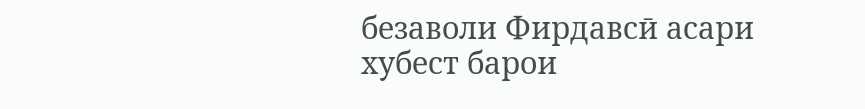безаволи Фирдавсӣ асари хубест барои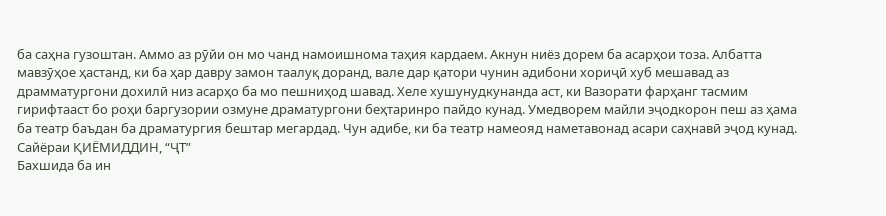ба саҳна гузоштан. Аммо аз рӯйи он мо чанд намоишнома таҳия кардаем. Акнун ниёз дорем ба асарҳои тоза. Албатта мавзӯҳое ҳастанд, ки ба ҳар давру замон таалуқ доранд, вале дар қатори чунин адибони хориҷӣ хуб мешавад аз драмматургони дохилӣ низ асарҳо ба мо пешниҳод шавад. Хеле хушунудкунанда аст, ки Вазорати фарҳанг тасмим гирифтааст бо роҳи баргузории озмуне драматургони беҳтаринро пайдо кунад. Умедворем майли эҷодкорон пеш аз ҳама ба театр баъдан ба драматургия бештар мегардад. Чун адибе, ки ба театр намеояд наметавонад асари саҳнавӣ эҷод кунад.
Сайёраи ҚИЁМИДДИН, “ҶТ”
Бахшида ба ин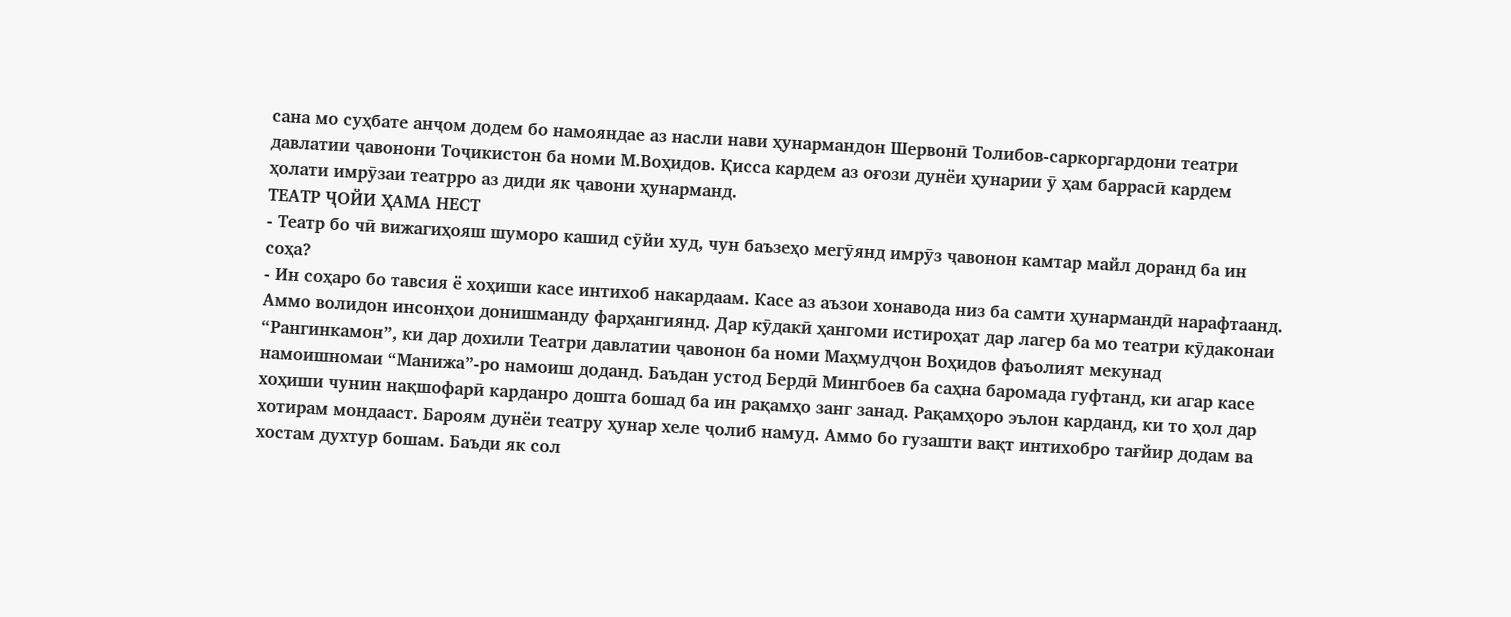сана мо суҳбате анҷом додем бо намояндае аз насли нави ҳунармандон Шервонӣ Толибов-саркоргардони театри давлатии ҷавонони Тоҷикистон ба номи М.Воҳидов. Қисса кардем аз оғози дунёи ҳунарии ӯ ҳам баррасӣ кардем ҳолати имрӯзаи театрро аз диди як ҷавони ҳунарманд.
ТЕАТР ҶОЙИ ҲАМА НЕСТ
- Театр бо чӣ вижагиҳояш шуморо кашид сӯйи худ, чун баъзеҳо мегӯянд имрӯз ҷавонон камтар майл доранд ба ин соҳа?
- Ин соҳаро бо тавсия ё хоҳиши касе интихоб накардаам. Касе аз аъзои хонавода низ ба самти ҳунармандӣ нарафтаанд. Аммо волидон инсонҳои донишманду фарҳангиянд. Дар кӯдакӣ ҳангоми истироҳат дар лагер ба мо театри кӯдаконаи “Рангинкамон”, ки дар дохили Театри давлатии ҷавонон ба номи Маҳмудҷон Воҳидов фаъолият мекунад намоишномаи “Манижа”-ро намоиш доданд. Баъдан устод Бердӣ Мингбоев ба саҳна баромада гуфтанд, ки агар касе хоҳиши чунин нақшофарӣ карданро дошта бошад ба ин рақамҳо занг занад. Рақамҳоро эълон карданд, ки то ҳол дар хотирам мондааст. Бароям дунёи театру ҳунар хеле ҷолиб намуд. Аммо бо гузашти вақт интихобро тағйир додам ва хостам духтур бошам. Баъди як сол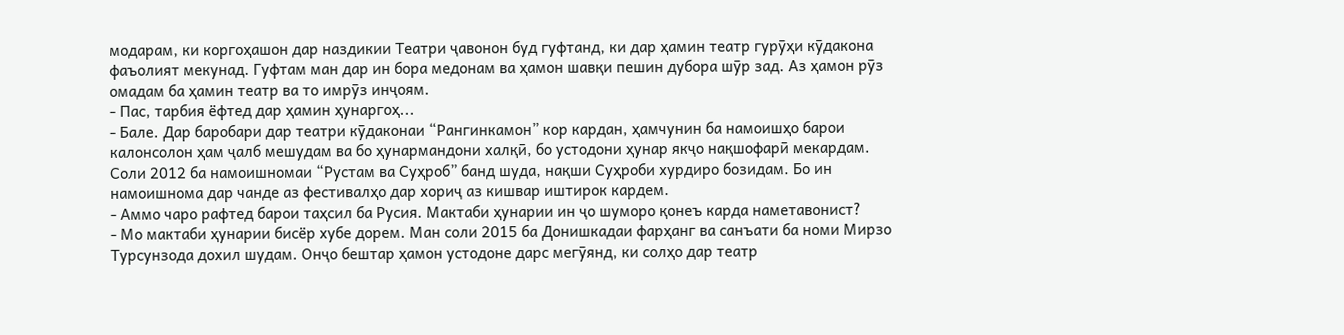модарам, ки коргоҳашон дар наздикии Театри ҷавонон буд гуфтанд, ки дар ҳамин театр гурӯҳи кӯдакона фаъолият мекунад. Гуфтам ман дар ин бора медонам ва ҳамон шавқи пешин дубора шӯр зад. Аз ҳамон рӯз омадам ба ҳамин театр ва то имрӯз инҷоям.
- Пас, тарбия ёфтед дар ҳамин ҳунаргоҳ...
- Бале. Дар баробари дар театри кӯдаконаи “Рангинкамон” кор кардан, ҳамчунин ба намоишҳо барои калонсолон ҳам ҷалб мешудам ва бо ҳунармандони халқӣ, бо устодони ҳунар якҷо нақшофарӣ мекардам. Соли 2012 ба намоишномаи “Рустам ва Суҳроб” банд шуда, нақши Суҳроби хурдиро бозидам. Бо ин намоишнома дар чанде аз фестивалҳо дар хориҷ аз кишвар иштирок кардем.
- Аммо чаро рафтед барои таҳсил ба Русия. Мактаби ҳунарии ин ҷо шуморо қонеъ карда наметавонист?
- Мо мактаби ҳунарии бисёр хубе дорем. Ман соли 2015 ба Донишкадаи фарҳанг ва санъати ба номи Мирзо Турсунзода дохил шудам. Онҷо бештар ҳамон устодоне дарс мегӯянд, ки солҳо дар театр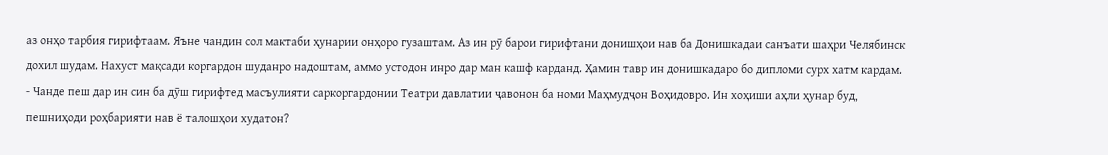аз онҳо тарбия гирифтаам. Яъне чандин сол мактаби ҳунарии онҳоро гузаштам. Аз ин рӯ барои гирифтани донишҳои нав ба Донишкадаи санъати шаҳри Челябинск дохил шудам. Нахуст мақсади коргардон шуданро надоштам, аммо устодон инро дар ман кашф карданд. Ҳамин тавр ин донишкадаро бо дипломи сурх хатм кардам.
- Чанде пеш дар ин син ба дӯш гирифтед масъулияти саркоргардонии Театри давлатии ҷавонон ба номи Маҳмудҷон Воҳидовро. Ин хоҳиши аҳли ҳунар буд, пешниҳоди роҳбарияти нав ё талошҳои худатон?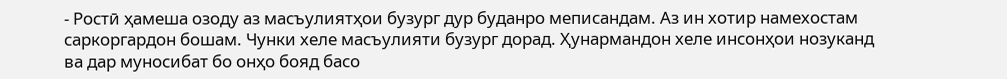- Ростӣ ҳамеша озоду аз масъулиятҳои бузург дур буданро меписандам. Аз ин хотир намехостам саркоргардон бошам. Чунки хеле масъулияти бузург дорад. Ҳунармандон хеле инсонҳои нозуканд ва дар муносибат бо онҳо бояд басо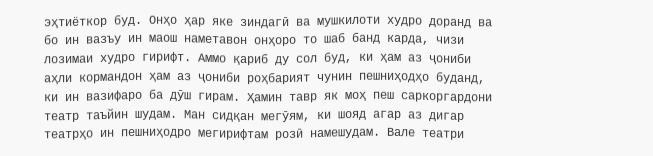эҳтиёткор буд. Онҳо ҳар яке зиндагӣ ва мушкилоти худро доранд ва бо ин вазъу ин маош наметавон онҳоро то шаб банд карда, чизи лозимаи худро гирифт. Аммо қариб ду сол буд, ки ҳам аз ҷониби аҳли кормандон ҳам аз ҷониби роҳбарият чунин пешниҳодҳо буданд, ки ин вазифаро ба дӯш гирам. Ҳамин тавр як моҳ пеш саркоргардони театр таъйин шудам. Ман сидқан мегӯям, ки шояд агар аз дигар театрҳо ин пешниҳодро мегирифтам розӣ намешудам. Вале театри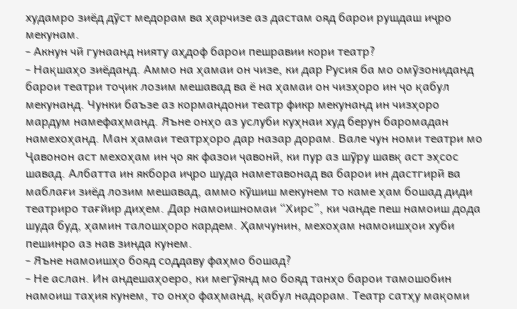худамро зиёд дӯст медорам ва ҳарчизе аз дастам ояд барои рушдаш иҷро мекунам.
- Акнун чӣ гунаанд нияту аҳдоф барои пешравии кори театр?
- Нақшаҳо зиёданд. Аммо на ҳамаи он чизе, ки дар Русия ба мо омӯзониданд барои театри тоҷик лозим мешавад ва ё на ҳамаи он чизҳоро ин ҷо қабул мекунанд. Чунки баъзе аз кормандони театр фикр мекунанд ин чизҳоро мардум намефаҳманд. Яъне онҳо аз услуби куҳнаи худ берун баромадан намехоҳанд. Ман ҳамаи театрҳоро дар назар дорам. Вале чун номи театри мо Ҷавонон аст мехоҳам ин ҷо як фазои ҷавонӣ, ки пур аз шӯру шавқ аст эҳсос шавад. Албатта ин якбора иҷро шуда наметавонад ва барои ин дастгирӣ ва маблағи зиёд лозим мешавад, аммо кӯшиш мекунем то каме ҳам бошад диди театриро тағйир диҳем. Дар намоишномаи “Хирс”, ки чанде пеш намоиш дода шуда буд, ҳамин талошҳоро кардем. Ҳамчунин, мехоҳам намоишҳои хуби пешинро аз нав зинда кунем.
- Яъне намоишҳо бояд соддаву фаҳмо бошад?
- Не аслан. Ин андешаҳоеро, ки мегӯянд мо бояд танҳо барои тамошобин намоиш таҳия кунем, то онҳо фаҳманд, қабул надорам. Театр сатҳу мақоми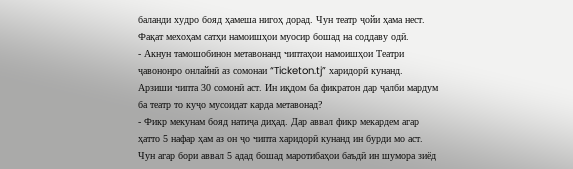баланди худро бояд ҳамеша нигоҳ дорад. Чун театр ҷойи ҳама нест. Фақат мехоҳам сатҳи намоишҳои муосир бошад на соддаву одӣ.
- Акнун тамошобинон метавонанд чиптаҳои намоишҳои Театри ҷавононро онлайнӣ аз сомонаи “Ticketon.tj” харидорӣ кунанд. Арзиши чипта 30 сомонӣ аст. Ин иқдом ба фикратон дар ҷалби мардум ба театр то куҷо мусоидат карда метавонад?
- Фикр мекунам бояд натиҷа диҳад. Дар аввал фикр мекардем агар ҳатто 5 нафар ҳам аз он ҷо чипта харидорӣ кунанд ин бурди мо аст. Чун агар бори аввал 5 адад бошад маротибаҳои баъдӣ ин шумора зиёд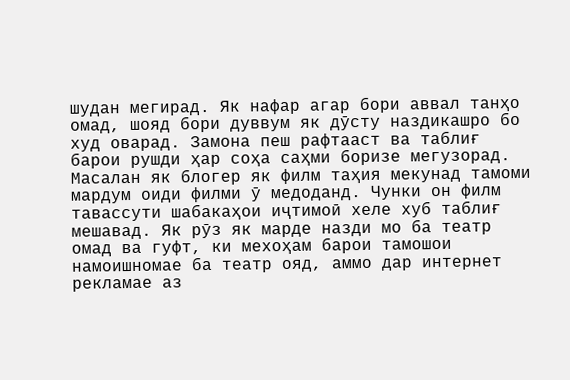шудан мегирад. Як нафар агар бори аввал танҳо омад, шояд бори дуввум як дӯсту наздикашро бо худ оварад. Замона пеш рафтааст ва таблиғ барои рушди ҳар соҳа саҳми боризе мегузорад. Масалан як блогер як филм таҳия мекунад тамоми мардум оиди филми ӯ медоданд. Чунки он филм тавассути шабакаҳои иҷтимоӣ хеле хуб таблиғ мешавад. Як рӯз як марде назди мо ба театр омад ва гуфт, ки мехоҳам барои тамошои намоишномае ба театр ояд, аммо дар интернет рекламае аз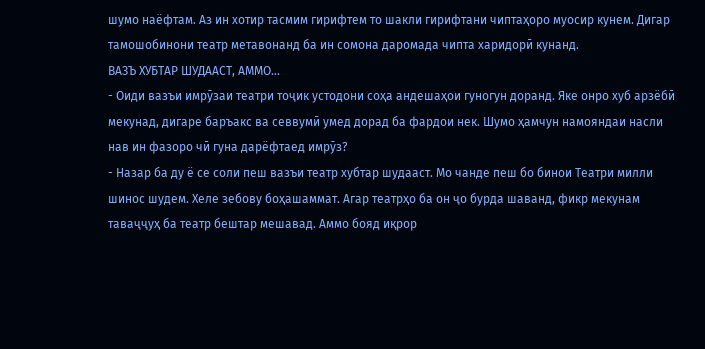шумо наёфтам. Аз ин хотир тасмим гирифтем то шакли гирифтани чиптаҳоро муосир кунем. Дигар тамошобинони театр метавонанд ба ин сомона даромада чипта харидорӣ кунанд.
ВАЗЪ ХУБТАР ШУДААСТ, АММО...
- Оиди вазъи имрӯзаи театри тоҷик устодони соҳа андешаҳои гуногун доранд. Яке онро хуб арзёбӣ мекунад, дигаре баръакс ва севвумӣ умед дорад ба фардои нек. Шумо ҳамчун намояндаи насли нав ин фазоро чӣ гуна дарёфтаед имрӯз?
- Назар ба ду ё се соли пеш вазъи театр хубтар шудааст. Мо чанде пеш бо бинои Театри милли шинос шудем. Хеле зебову боҳашаммат. Агар театрҳо ба он ҷо бурда шаванд, фикр мекунам таваҷҷуҳ ба театр бештар мешавад. Аммо бояд иқрор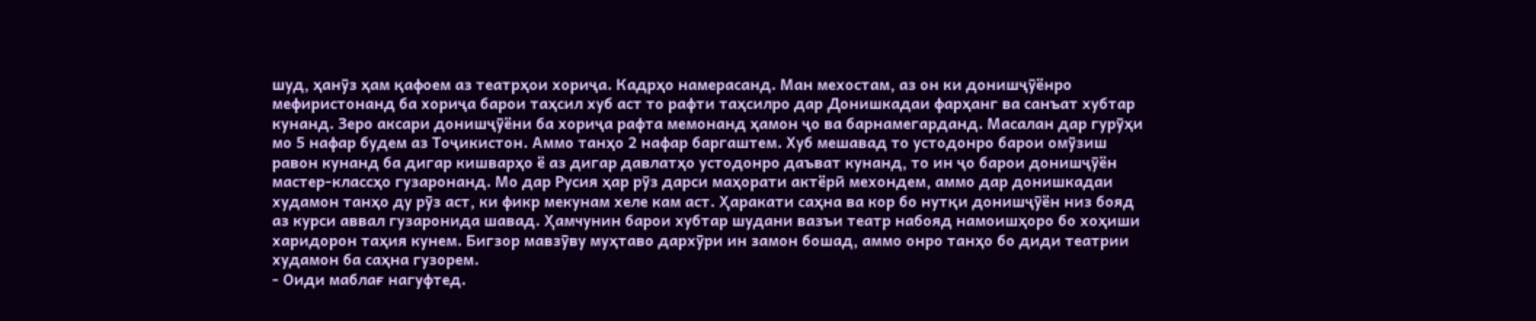шуд, ҳанӯз ҳам қафоем аз театрҳои хориҷа. Кадрҳо намерасанд. Ман мехостам, аз он ки донишҷӯёнро мефиристонанд ба хориҷа барои таҳсил хуб аст то рафти таҳсилро дар Донишкадаи фарҳанг ва санъат хубтар кунанд. Зеро аксари донишҷӯёни ба хориҷа рафта мемонанд ҳамон ҷо ва барнамегарданд. Масалан дар гурӯҳи мо 5 нафар будем аз Тоҷикистон. Аммо танҳо 2 нафар баргаштем. Хуб мешавад то устодонро барои омӯзиш равон кунанд ба дигар кишварҳо ё аз дигар давлатҳо устодонро даъват кунанд, то ин ҷо барои донишҷӯён мастер-классҳо гузаронанд. Мо дар Русия ҳар рӯз дарси маҳорати актёрӣ мехондем, аммо дар донишкадаи худамон танҳо ду рӯз аст, ки фикр мекунам хеле кам аст. Ҳаракати саҳна ва кор бо нутқи донишҷӯён низ бояд аз курси аввал гузаронида шавад. Ҳамчунин барои хубтар шудани вазъи театр набояд намоишҳоро бо хоҳиши харидорон таҳия кунем. Бигзор мавзӯву муҳтаво дархӯри ин замон бошад, аммо онро танҳо бо диди театрии худамон ба саҳна гузорем.
- Оиди маблағ нагуфтед.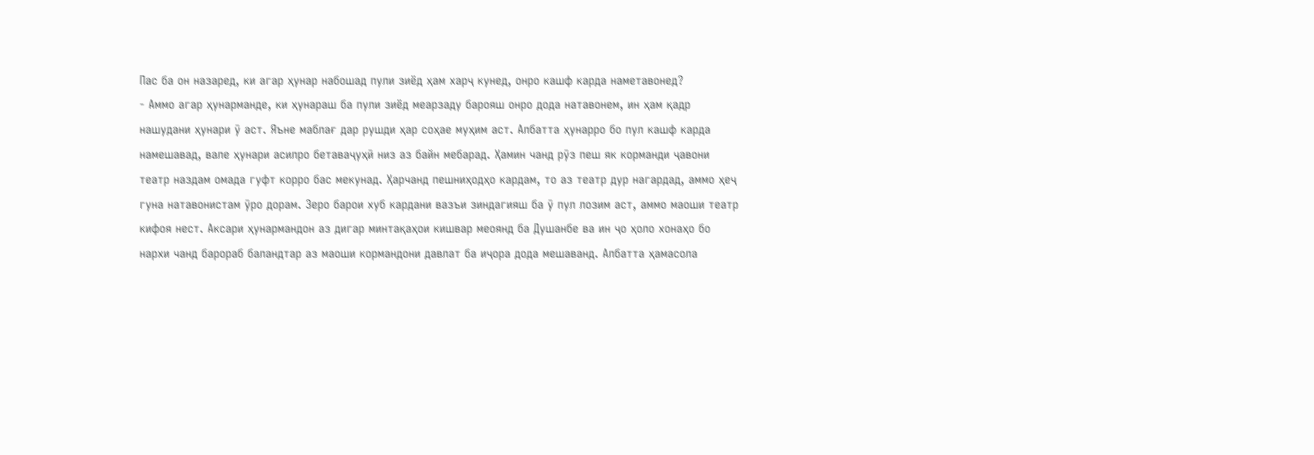Пас ба он назаред, ки агар ҳунар набошад пули зиёд ҳам харҷ кунед, онро кашф карда наметавонед?
- Аммо агар ҳунарманде, ки ҳунараш ба пули зиёд меарзаду барояш онро дода натавонем, ин ҳам қадр нашудани ҳунари ӯ аст. Яъне маблағ дар рушди ҳар соҳае муҳим аст. Албатта ҳунарро бо пул кашф карда намешавад, вале ҳунари асилро бетаваҷуҳӣ низ аз байн мебарад. Ҳамин чанд рӯз пеш як корманди ҷавони театр наздам омада гуфт корро бас мекунад. Ҳарчанд пешниҳодҳо кардам, то аз театр дур нагардад, аммо ҳеҷ гуна натавонистам ӯро дорам. Зеро барои хуб кардани вазъи зиндагияш ба ӯ пул лозим аст, аммо маоши театр кифоя нест. Аксари ҳунармандон аз дигар минтақаҳои кишвар меоянд ба Душанбе ва ин ҷо ҳоло хонаҳо бо нархи чанд барораб баландтар аз маоши кормандони давлат ба иҷора дода мешаванд. Албатта ҳамасола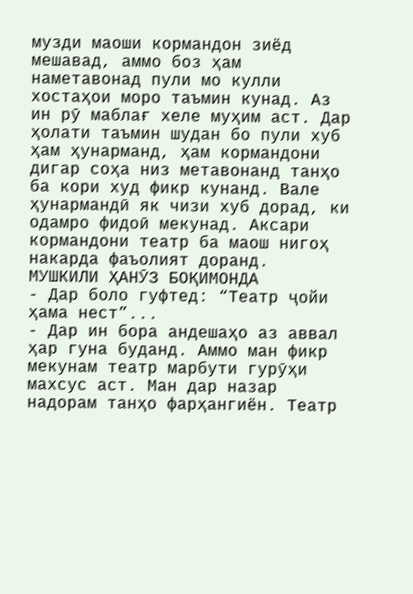музди маоши кормандон зиёд мешавад, аммо боз ҳам наметавонад пули мо кулли хостаҳои моро таъмин кунад. Аз ин рӯ маблағ хеле муҳим аст. Дар ҳолати таъмин шудан бо пули хуб ҳам ҳунарманд, ҳам кормандони дигар соҳа низ метавонанд танҳо ба кори худ фикр кунанд. Вале ҳунармандӣ як чизи хуб дорад, ки одамро фидоӣ мекунад. Аксари кормандони театр ба маош нигоҳ накарда фаъолият доранд.
МУШКИЛИ ҲАНӮЗ БОҚИМОНДА
- Дар боло гуфтед: “Театр ҷойи ҳама нест”...
- Дар ин бора андешаҳо аз аввал ҳар гуна буданд. Аммо ман фикр мекунам театр марбути гурӯҳи махсус аст. Ман дар назар надорам танҳо фарҳангиён. Театр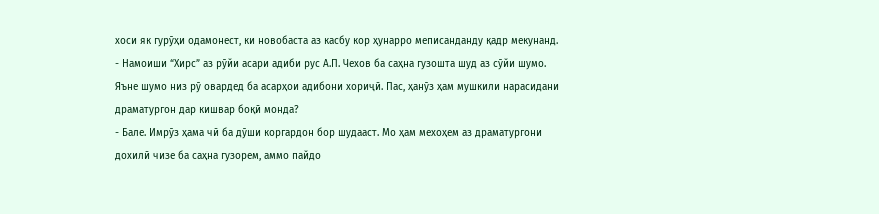хоси як гурӯҳи одамонест, ки новобаста аз касбу кор ҳунарро меписанданду қадр мекунанд.
- Намоиши “Хирс” аз рӯйи асари адиби рус А.П. Чехов ба саҳна гузошта шуд аз сӯйи шумо. Яъне шумо низ рӯ овардед ба асарҳои адибони хориҷӣ. Пас, ҳанӯз ҳам мушкили нарасидани драматургон дар кишвар боқӣ монда?
- Бале. Имрӯз ҳама чӣ ба дӯши коргардон бор шудааст. Мо ҳам мехоҳем аз драматургони дохилӣ чизе ба саҳна гузорем, аммо пайдо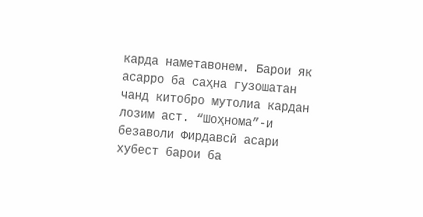карда наметавонем. Барои як асарро ба саҳна гузошатан чанд китобро мутолиа кардан лозим аст. “Шоҳнома”-и безаволи Фирдавсӣ асари хубест барои ба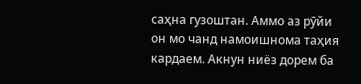саҳна гузоштан. Аммо аз рӯйи он мо чанд намоишнома таҳия кардаем. Акнун ниёз дорем ба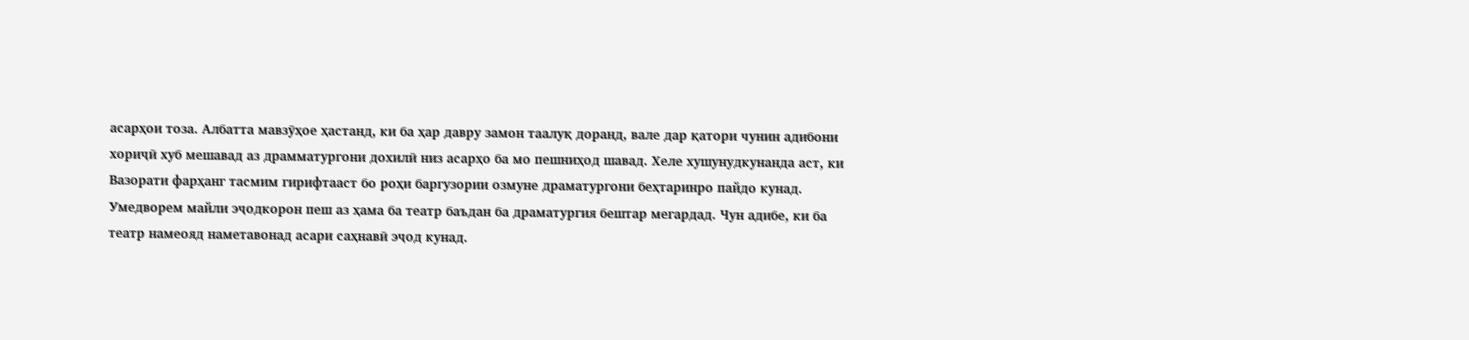асарҳои тоза. Албатта мавзӯҳое ҳастанд, ки ба ҳар давру замон таалуқ доранд, вале дар қатори чунин адибони хориҷӣ хуб мешавад аз драмматургони дохилӣ низ асарҳо ба мо пешниҳод шавад. Хеле хушунудкунанда аст, ки Вазорати фарҳанг тасмим гирифтааст бо роҳи баргузории озмуне драматургони беҳтаринро пайдо кунад. Умедворем майли эҷодкорон пеш аз ҳама ба театр баъдан ба драматургия бештар мегардад. Чун адибе, ки ба театр намеояд наметавонад асари саҳнавӣ эҷод кунад.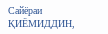Сайёраи ҚИЁМИДДИН,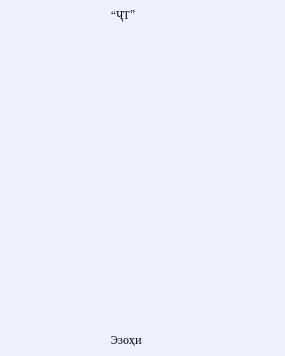“ҶТ”














Эзоҳи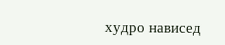худро нависед